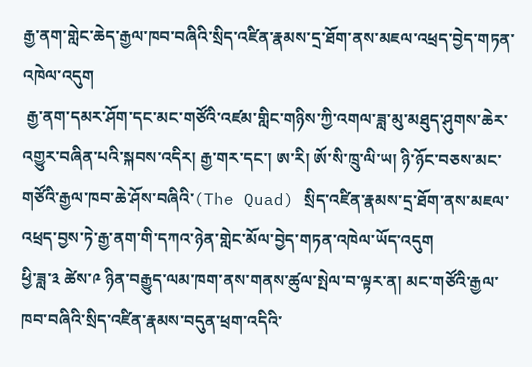རྒྱ་ནག་གླེང་ཆེད་རྒྱལ་ཁབ་བཞིའི་སྲིད་འཛིན་རྣམས་དྲ་ཐོག་ནས་མཇལ་འཕྲད་བྱེད་གཏན་འཁེལ་འདུག
 རྒྱ་ནག་དམར་ཤོག་དང་མང་གཙོའི་འཛམ་གླིང་གཉིས་ཀྱི་འགལ་ཟླ་མུ་མཐུད་ཤུགས་ཆེར་འགྱུར་བཞིན་པའི་སྐབས་འདིར། རྒྱ་གར་དང་། ཨ་རི། ཨོ་སི་ཁྲུ་ལི་ཡ། ཉི་ཉོང་བཅས་མང་གཙོའི་རྒྱལ་ཁབ་ཆེ་ཤོས་བཞིའི་(The Quad) སྲིད་འཛིན་རྣམས་དྲ་ཐོག་ནས་མཇལ་འཕྲད་བྱས་ཏེ་རྒྱ་ནག་གི་དཀའ་ཉེན་གླེང་མོལ་བྱེད་གཏན་འཁེལ་ཡོད་འདུག
ཕྱི་ཟླ་༣ ཚེས་༩ ཉིན་བརྒྱུད་ལམ་ཁག་ནས་གནས་ཚུལ་སྤེལ་བ་ལྟར་ན། མང་གཙོའི་རྒྱལ་ཁབ་བཞིའི་སྲིད་འཛིན་རྣམས་བདུན་ཕྲག་འདིའི་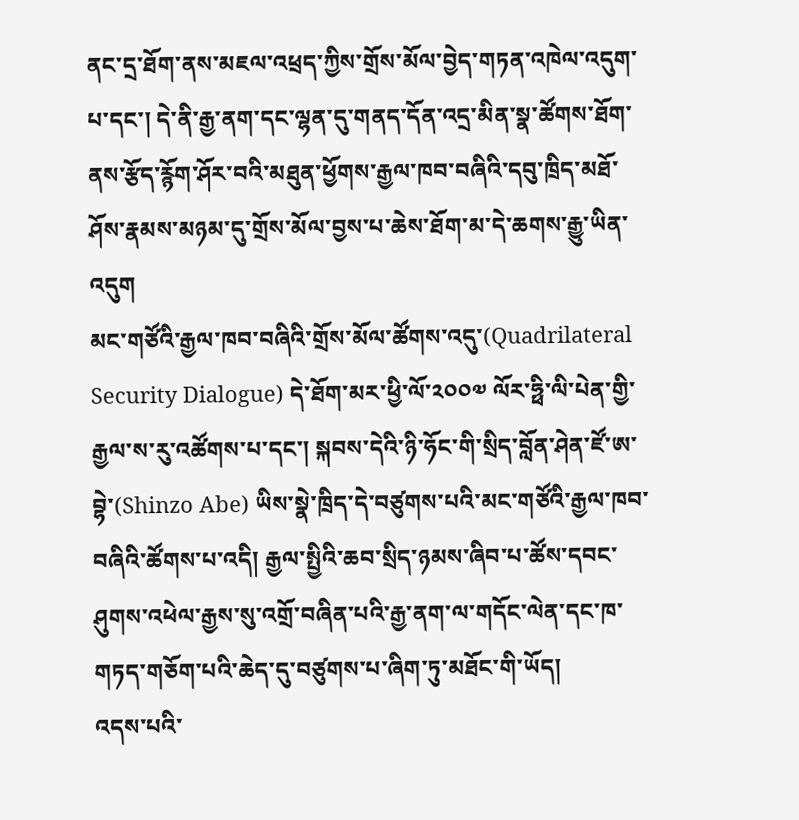ནང་དྲ་ཐོག་ནས་མཇལ་འཕྲད་ཀྱིས་གྲོས་མོལ་བྱེད་གཏན་འཁེལ་འདུག་པ་དང་། དེ་ནི་རྒྱ་ནག་དང་ལྷན་དུ་གནད་དོན་འདྲ་མིན་སྣ་ཚོགས་ཐོག་ནས་རྩོད་རྙོག་ཤོར་བའི་མཐུན་ཕྱོགས་རྒྱལ་ཁབ་བཞིའི་དབུ་ཁྲིད་མཐོ་ཤོས་རྣམས་མཉམ་དུ་གྲོས་མོལ་བྱས་པ་ཆེས་ཐོག་མ་དེ་ཆགས་རྒྱུ་ཡིན་འདུག
མང་གཙོའི་རྒྱལ་ཁབ་བཞིའི་གྲོས་མོལ་ཚོགས་འདུ་(Quadrilateral Security Dialogue) དེ་ཐོག་མར་ཕྱི་ལོ་༢༠༠༧ ལོར་ཧྥི་ལི་པེན་གྱི་རྒྱལ་ས་རུ་འཚོགས་པ་དང་། སྐབས་དེའི་ཉི་ཧོང་གི་སྲིད་བློན་ཤེན་ཛོ་ཨ་བྷེ་(Shinzo Abe) ཡིས་སྣེ་ཁྲིད་དེ་བཙུགས་པའི་མང་གཙོའི་རྒྱལ་ཁབ་བཞིའི་ཚོགས་པ་འདི། རྒྱལ་སྤྱིའི་ཆབ་སྲིད་ཉམས་ཞིབ་པ་ཚོས་དབང་ཤུགས་འཕེལ་རྒྱས་སུ་འགྲོ་བཞིན་པའི་རྒྱ་ནག་ལ་གདོང་ལེན་དང་ཁ་གཏད་གཅོག་པའི་ཆེད་དུ་བཙུགས་པ་ཞིག་ཏུ་མཐོང་གི་ཡོད།
འདས་པའི་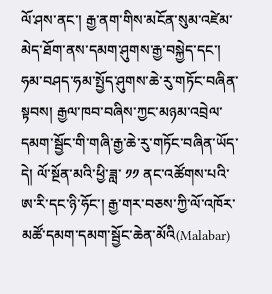ལོ་ཤས་ནང་། རྒྱ་ནག་གིས་མངོན་སུམ་འཛེམ་མེད་ཐོག་ནས་དམག་ཤུགས་རྒྱ་བསྐྱེད་དང་། ཧམ་བཤད་ཧམ་སྤྱོད་ཤུགས་ཆེ་རུ་གཏོང་བཞིན་སྟབས། རྒྱལ་ཁབ་བཞིས་ཀྱང་མཉམ་འབྲེལ་དམག་སྦྱོང་གི་གཞི་རྒྱ་ཆེ་རུ་གཏོང་བཞིན་ཡོད་དེ། ལོ་སྔོན་མའི་ཕྱི་ཟླ་ ༡༡ ནང་འཚོགས་པའི་ཨ་རི་དང་ཉི་ཧོང་། རྒྱ་གར་བཅས་ཀྱི་ལོ་འཁོར་མཚོ་དམག་དམག་སྦྱོང་ཆེན་མོའི(Malabar)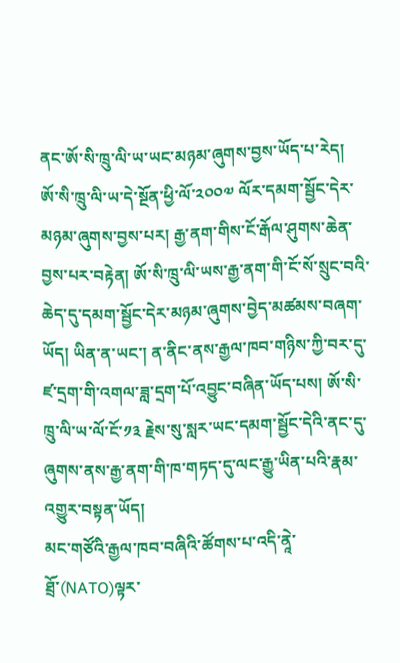ནང་ཨོ་སི་ཁྲུ་ལི་ཡ་ཡང་མཉམ་ཞུགས་བྱས་ཡོད་པ་རེད།
ཨོ་སི་ཁྲུ་ལི་ཡ་དེ་སྔོན་ཕྱི་ལོ་༢༠༠༧ ལོར་དམག་སྦྱོང་དེར་མཉམ་ཞུགས་བྱས་པར། རྒྱ་ནག་གིས་ངོ་རྒོལ་ཤུགས་ཆེན་བྱས་པར་བརྟེན། ཨོ་སི་ཁྲུ་ལི་ཡས་རྒྱ་ནག་གི་ངོ་སོ་སྲུང་བའི་ཆེད་དུ་དམག་སྦྱོང་དེར་མཉམ་ཞུགས་བྱེད་མཚམས་བཞག་ཡོད། ཡིན་ན་ཡང་། ན་ནིང་ནས་རྒྱལ་ཁབ་གཉིས་ཀྱི་བར་དུ་ཛ་དྲག་གི་འགལ་ཟླ་དྲག་པོ་འབྱུང་བཞིན་ཡོད་པས། ཨོ་སི་ཁྲུ་ལི་ཡ་ལོ་ངོ་༡༣ རྗེས་སུ་སླར་ཡང་དམག་སྦྱོང་དེའི་ནང་དུ་ཞུགས་ནས་རྒྱ་ནག་གི་ཁ་གཏད་དུ་ལང་རྒྱུ་ཡིན་པའི་རྣམ་འགྱུར་བསྟན་ཡོད།
མང་གཙོའི་རྒྱལ་ཁབ་བཞིའི་ཚོགས་པ་འདི་ནཱེ་ཐྲོ་(NATO)ལྟར་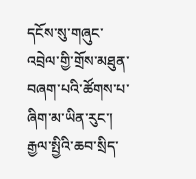དངོས་སུ་གཞུང་འབྲེལ་གྱི་གྲོས་མཐུན་བཞག་པའི་ཚོགས་པ་ཞིག་མ་ཡིན་རུང་། རྒྱལ་སྤྱིའི་ཆབ་སྲིད་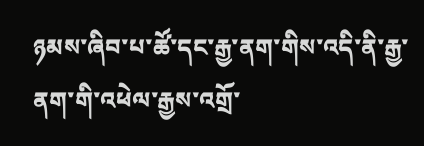ཉམས་ཞིབ་པ་ཚོ་དང་རྒྱ་ནག་གིས་འདི་ནི་རྒྱ་ནག་གི་འཕེལ་རྒྱས་འགྲོ་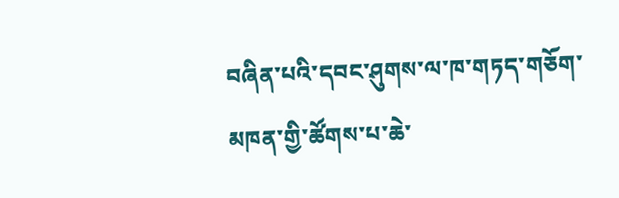བཞིན་པའི་དབང་ཤུགས་ལ་ཁ་གཏད་གཅོག་མཁན་གྱི་ཚོགས་པ་ཆེ་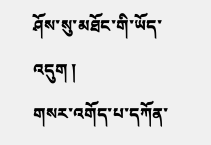ཤོས་སུ་མཐོང་གི་ཡོད་འདུག །
གསར་འགོད་པ་དཀོན་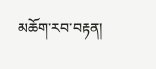མཆོག་རབ་བརྟན།